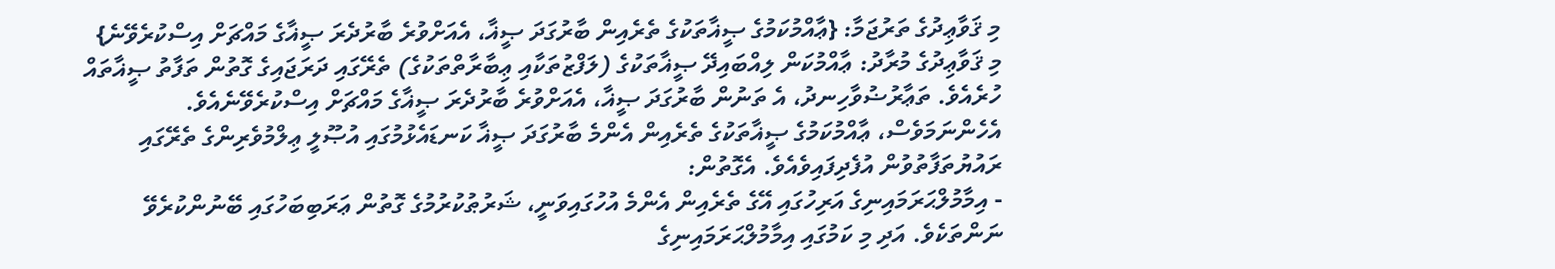މި ޤަވާޢިދުގެ ތަރުޖަމާ: {ޢާއްމުކަމުގެ ޞީޣާތަކުގެ ތެރެއިން ބާރުގަދަ ޞީޣާ، އެއަށްވުރެ ބާރުދެރަ ޞީޣާގެ މައްޗަށް އިސްކުރެވޭނެ}
މި ޤަވާޢިދުގެ މުރާދު: ޢާއްމުކަން ލިއްބައިދޭ ޞީޣާތަކުގެ (ލަފްޒުތަކާއި ޢިބާރާތްތަކުގެ) ތެރޭގައި ދަރަޖައިގެ ގޮތުން ތަފާތު ޞީޣާތައް ހުރެއެވެ. ތަޢާރުޟުވާހިނދު، އެ ތަނުން ބާރުގަދަ ޞީޣާ، އެއަށްވުރެ ބާރުދެރަ ޞީޣާގެ މައްޗަށް އިސްކުރެވޭނެއެވެ.
އެހެންނަމަވެސް، ޢާއްމުކަމުގެ ޞީޣާތަކުގެ ތެރެއިން އެންމެ ބާރުގަދަ ޞީޣާ ކަނޑައެޅުމުގައި އުޞޫލީ ޢިލްމުވެރިންގެ ތެރޭގައި ރައުޔުތަފާތުވުން އުފެދިފައިވެއެވެ. އެގޮތުން:
- އިމާމުލްޙަރަމައިނިގެ އަރިހުގައި އޭގެ ތެރެއިން އެންމެ އުހުގައިވަނީ، ޝަރުޠުކުރުމުގެ ގޮތުން ޢަރަބިބަހުގައި ބޭނުންކުރެވޭ ނަންތަކެވެ. އަދި މި ކަމުގައި އިމާމުލްޙަރަމައިނިގެ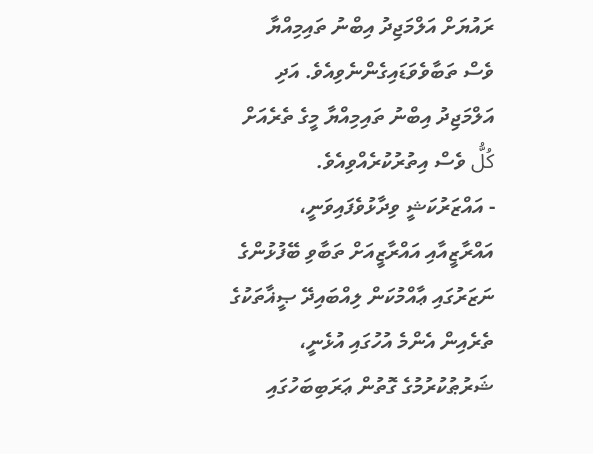ރައުޔަށް އަލްމަޖިދު އިބްނު ތައިމިއްޔާ ވެސް ތަބާވެވަޑައިގެންނެވިއެވެ. އަދި އަލްމަޖިދު އިބްނު ތައިމިއްޔާ މީގެ ތެރެއަށް كُلُّ ވެސް އިތުރުކުރެއްވިއެވެ.
- އައްޒަރުކަޝީ ވިދާޅުވެފައިވަނީ، އައްރާޒީއާއި އައްރާޒީއަށް ތަބާވި ބޭފުޅުންގެ ނަޒަރުގައި ޢާއްމުކަން ލިއްބައިދޭ ޞީޣާތަކުގެ ތެރެއިން އެންމެ އުހުގައި އުޅެނީ، ޝަރުޠުކުރުމުގެ ގޮތުން ޢަރަބިބަހުގައި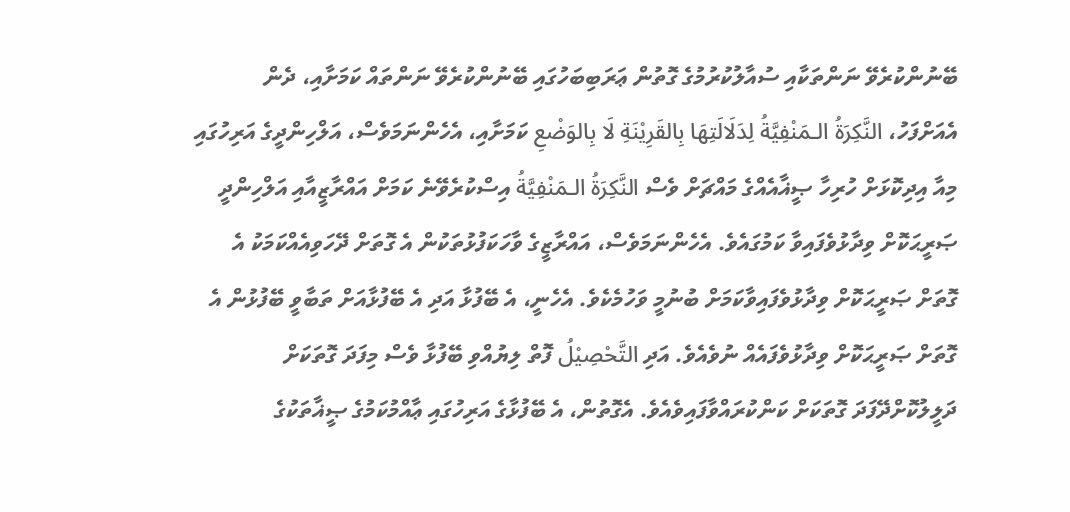ބޭނުންކުރެވޭ ނަންތަކާއި ސުއާލުކުރުމުގެ ގޮތުން ޢަރަބިބަހުގައި ބޭނުންކުރެވޭ ނަންތައް ކަމަށާއި، ދެން އެއަށްފަހު، النَّكِرَةُ الـمَنْفِيَّةُ لِدَلَالَتِهَا بِالقَرِيْنَةِ لَا بِالوَضْعِ ކަމަށާއި، އެހެންނަމަވެސް، އަލްހިންދީގެ އަރިހުގައި މިއާ އިދިކޮޅަށް ހުރިހާ ޞީޣާއެއްގެ މައްޗަށް ވެސް النَّكِرَةُ الـمَنْفِيَّةُ އިސްކުރެވޭނެ ކަމަށް އައްރާޒީއާއި އަލްހިންދީ ޞަރީޙަކޮށް ވިދާޅުވެފައިވާ ކަމުގައެވެ. އެހެންނަމަވެސް، އައްރާޒީގެ ވާހަކަފުޅުތަކުން އެ ގޮތަށް ދޭހަވިއެއްކަމަކު އެ ގޮތަށް ޞަރީޙަކޮށް ވިދާޅުވެފައިވާކަމަށް ބުނުމީ ވަހުމެކެވެ. އެހެނީ، އެ ބޭފުޅާ އަދި އެ ބޭފުޅާއަށް ތަބާވީ ބޭފުޅުން އެ ގޮތަށް ޞަރީޙަކޮށް ވިދާޅުވެފައެއް ނުވެއެވެ. އަދި التَّحْصِيْلُ ފޮތް ލިޔުއްވި ބޭފުޅާ ވެސް މިފަދަ ގޮތަކަށް ދަލީލުކޮށްދޭފަދަ ގޮތަކަށް ކަންކުރައްވާފައިވެއެވެ. އެގޮތުން، އެ ބޭފުޅާގެ އަރިހުގައި ޢާއްމުކަމުގެ ޞީޣާތަކުގެ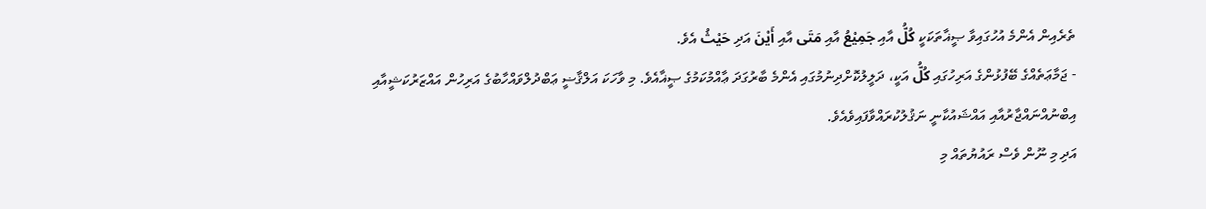ތެރެއިން އެންމެ އުހުގައިވާ ޞީޣާތަކަކީ كُلُّ އާއި جَمِيْعُ އާއި مَتَى އާއި أَيْنَ އަދި حَيْثُ އެވެ.
- ޖަމާޢަތެއްގެ ބޭފުޅުންގެ އަރިހުގައި كُلُّ އަކީ، ދަލީލުކޮށްދިނުމުގައި އެންމެ ބާރުގަދަ ޢާއްމުކަމުގެ ޞީޣާއެވެ. މި ވާހަކަ އަލްޤާޟީ ޢަބްދުލްވައްހާބުގެ އަރިހުން އައްޒަރުކަޝީއާއި އިބްނުއްނައްޖާރުއާއި އައްޝައުކާނީ ނަޤުލުކުރައްވާފައިވެއެވެ.
އަދި މި ނޫން ވެސް ރައުޔުތައް މި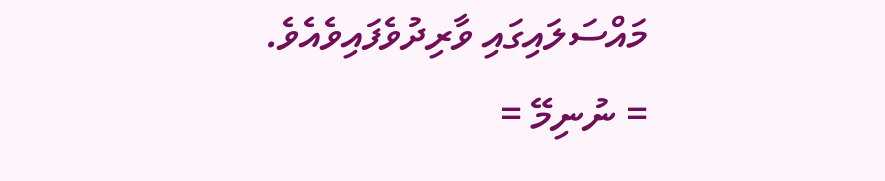މައްސަލައިގައި ވާރިދުވެފައިވެއެވެ.
= ނުނިމޭ =